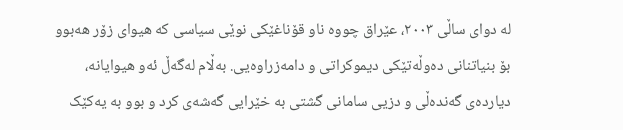لە دوای ساڵی ٢٠٠٣، عێراق چووە ناو قۆناغێکی نوێی سیاسی کە هیوای زۆر هەبوو بۆ بنیاتنانی دەوڵەتێکی دیموکراتی و دامەزراوەیی. بەڵام لەگەڵ ئەو هیوایانە، دیاردەی گەندەڵی و دزیی سامانی گشتی بە خێرایی گەشەی کرد و بوو بە یەکێک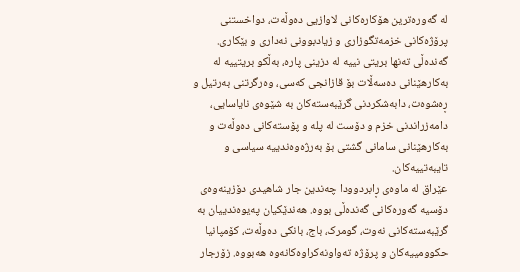لە گەورەترین هۆکارەکانی لاوازیی دەوڵەت، دواخستنی پرۆژەکانی خزمەتگوزاری و زیادبوونی نەداری و بێکاری.
گەندەڵی تەنها بریتی نییە لە دزینی پارە، بەڵکو بریتییە لە بەکارهێنانی دەسەڵات بۆ قازانجی کەسی، وەرگرتنی بەرتیل و ڕەشوەت، دابەشکردنی گرێبەستەکان بە شێوەی نایاسایی، دامەزراندنی خزم و دۆست لە پلە و پۆستەکانی دەوڵەت و بەکارهێنانی سامانی گشتی بۆ بەرژەوەندییە سیاسی و تایبەتییەکان.
عێراق لە ماوەی ڕابردوودا چەندین جار شاهیدی دۆزینەوەی دۆسیە گەورەکانی گەندەڵی بووە. هەندێکیان پەیوەندییان بە گرێبەستەکانی نەوت، گومرک، باج، بانکی دەوڵەت، کۆمپانیا حکوومییەکان و پرۆژە تەواونەکراوەکانەوە هەبووە. زۆرجار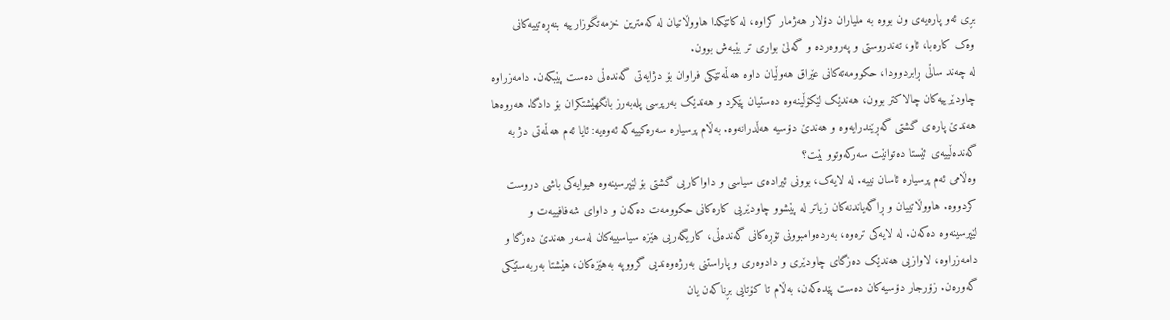بڕی ئەو پارەیەی ون بووە بە ملیاران دۆلار هەژمار کراوە، لە کاتێکدا هاووڵاتیان لە کەمترین خزمەتگوزارییە بنەڕەتییەکانی وەک کارەبا، ئاو، تەندروستی و پەروەردە و گەلێ بواری تر بێبەش بوون.
لە چەند ساڵی ڕابردوودا، حکوومەتەکانی عێراق هەوڵیان داوە هەڵمەتێکی فراوان بۆ دژایەتی گەندەڵی دەست پێبکەن. دامەزراوە چاودێرییەکان چالاکتر بوون، هەندێک لێکۆڵینەوە دەستیان پێکرد و هەندێک بەرپرسی پلەبەرز بانگهێشتکران بۆ دادگا. هەروەها هەندێ پارەی گشتی گەڕێندرایەوە و هەندێ دۆسیە هەڵدرانەوە. بەڵام پرسیارە سەرەکییەکە ئەوەیە: ئایا ئەم هەڵمەتی دژ بە گەندەڵییەی ئێستا دەتوانێت سەرکەوتوو بێت؟
وەڵامی ئەم پرسیارە ئاسان نییە. لە لایەک، بوونی ئیرادەی سیاسی و داواکاریی گشتی بۆ لێپرسینەوە هیوایەکی باشی دروست کردووە. هاووڵاتییان و ڕاگەیاندنەکان زیاتر لە پێشوو چاودێریی کارەکانی حکوومەت دەکەن و داوای شەفافییەت و لێپرسینەوە دەکەن. لە لایەکی ترەوە، بەردەوامبوونی تۆڕەکانی گەندەڵی، کاریگەریی هێزە سیاسییەکان لەسەر هەندێ دەزگا و دامەزراوە، لاوازیی هەندێک دەزگای چاودێری و دادوەری و پاراستنی بەرژەوەندیی گرووپە بەهێزەکان، هێشتا بەربەستێکی گەورەن. زۆرجار دۆسیەکان دەست پێدەکەن، بەڵام تا کۆتایی بڕناکەن یان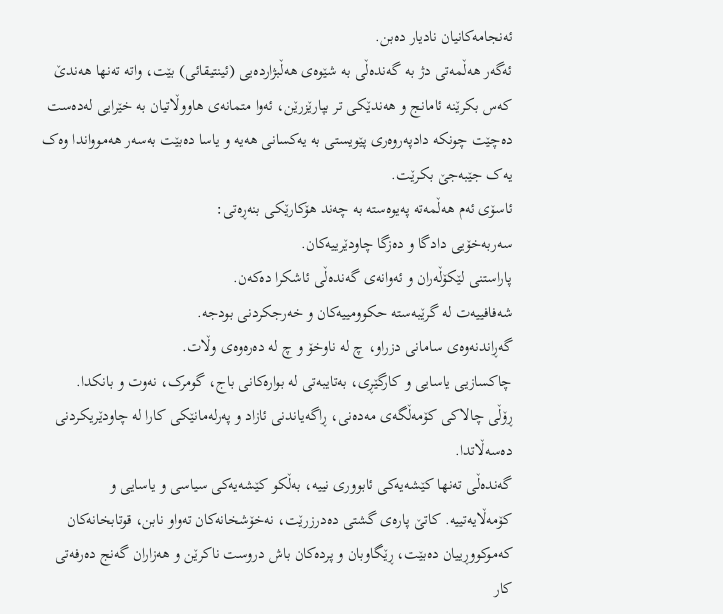ئەنجامەکانیان نادیار دەبن.
ئەگەر هەڵمەتی دژ بە گەندەڵی بە شێوەی هەڵبژاردەیی (ئینتیقائی) بێت، واتە تەنها هەندێ کەس بکرێنە ئامانج و هەندێکی تر بپارێزرێن، ئەوا متمانەی هاووڵاتیان بە خێرایی لەدەست دەچێت چونکە دادپەروەری پێویستی بە یەکسانی هەیە و یاسا دەبێت بەسەر هەموواندا وەک یەک جێبەجێ بکرێت.
ئاسۆی ئەم هەڵمەتە پەیوەستە بە چەند هۆکارێکی بنەڕەتی:
سەربەخۆیی دادگا و دەزگا چاودێرییەکان.
پاراستنی لێکۆڵەران و ئەوانەی گەندەڵی ئاشکرا دەکەن.
شەفافییەت لە گرێبەستە حکوومییەکان و خەرجکردنی بودجە.
گەڕاندنەوەی سامانی دزراو، چ لە ناوخۆ و چ لە دەرەوەی وڵات.
چاکسازیی یاسایی و کارگێڕی، بەتایبەتی لە بوارەکانی باج، گومرک، نەوت و بانکدا.
ڕۆڵی چالاکی کۆمەڵگەی مەدەنی، ڕاگەیاندنی ئازاد و پەرلەمانێکی کارا لە چاودێریکردنی دەسەڵاتدا.
گەندەڵی تەنها کێشەیەکی ئابووری نییە، بەڵکو کێشەیەکی سیاسی و یاسایی و کۆمەڵایەتییە. کاتێ پارەی گشتی دەدرزرێت، نەخۆشخانەکان تەواو نابن، قوتابخانەکان کەموکووڕییان دەبێت، ڕێگاوبان و پردەکان باش دروست ناکرێن و هەزاران گەنج دەرفەتی کار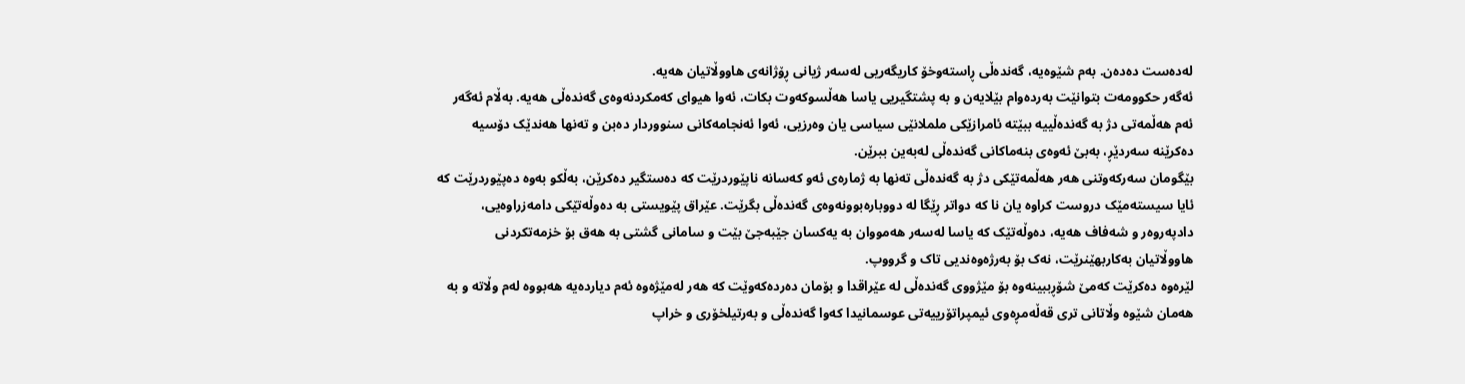لەدەست دەدەن. بەم شێوەیە، گەندەڵی ڕاستەوخۆ کاریگەریی لەسەر ژیانی ڕۆژانەی هاووڵاتیان هەیە.
ئەگەر حکوومەت بتوانێت بەردەوام بێلایەن و بە پشتگیریی یاسا هەڵسوکەوت بکات، ئەوا هیوای کەمکردنەوەی گەندەڵی هەیە. بەڵام ئەگەر ئەم هەڵمەتی دژ بە گەندەڵییە ببێتە ئامرازێکی ململانێی سیاسی یان وەرزیی، ئەوا ئەنجامەکانی سنووردار دەبن و تەنها هەندێک دۆسیە دەکرێنە سەردێڕ، بەبێ ئەوەی بنەماکانی گەندەڵی لەبەین ببرێن.
بێگومان سەرکەوتنی هەر هەڵمەتێکی دژ بە گەندەڵی تەنها بە ژمارەی ئەو کەسانە ناپێوردرێت کە دەستگیر دەکرێن، بەڵکو بەوە دەپێوردرێت کە ئایا سیستەمێک دروست کراوە یان نا کە دواتر ڕێگا لە دووبارەبوونەوەی گەندەڵی بگرێت. عێراق پێویستی بە دەوڵەتێکی دامەزراوەیی، دادپەروەر و شەفاف هەیە، دەوڵەتێک کە یاسا لەسەر هەمووان بە یەکسان جێبەجێ بێت و سامانی گشتی بە هەق بۆ خزمەتکردنی هاووڵاتیان بەکاربهێنرێت، نەک بۆ بەرژەوەندیی تاک و گرووپ.
لێرەوە دەکرێت کەمێ شۆڕببینەوە بۆ مێژووی گەندەڵی لە عێراقدا و بۆمان دەردەکەوێت کە هەر لەمێژەوە ئەم دیاردەیە هەبووە لەم وڵاتە و بە هەمان شێوە وڵاتانی تری قەڵەمڕەوی ئیمپراتۆرییەتی عوسمانیدا کەوا گەندەڵی و بەرتیلخۆری و خراپ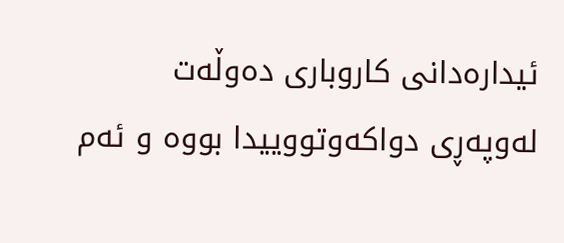ئیدارەدانی کاروباری دەوڵەت لەوپەڕی دواکەوتووییدا بووە و ئەم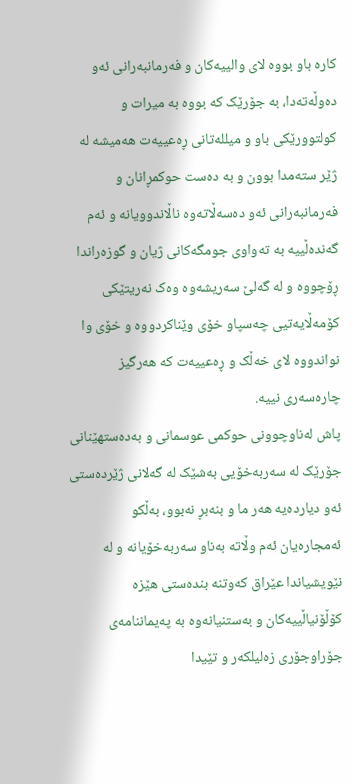کارە باو بووە لای والییەکان و فەرمانبەرانی ئەو دەوڵەتەدا، بە جۆرێک کە بووە بە میرات و کولتوورێکی باو و میللەتانی ڕەعییەت هەمیشە لە ژێر ستەمدا بوون و بە دەست حوکمڕانان و فەرمانبەرانی ئەو دەسەڵاتەوە ناڵاندوویانە و ئەم گەندەڵییە بە تەواوی جومگەکانی ژیان و گوزەراندا ڕۆچووە و لە گەلێ سەریشەوە وەک نەریتێکی کۆمەڵایەتیی چەسپاو خۆی وێناکردووە و خۆی وا نواندووە لای خەڵک و ڕەعییەت کە هەرگیز چارەسەری نییە.
پاش لەناوچوونی حوکمی عوسمانی و بەدەستهێنانی جۆرێک لە سەربەخۆیی بەشێک لە گەلانی ژێردەستی ئەو دیاردەیە هەر ما و بنەبڕ نەبوو، بەڵکو ئەمجارەیان ئەم وڵاتە بەناو سەربەخۆیانە و لە نێویشیاندا عێراق کەوتنە بندەستی هێزە کۆڵۆنیاڵییەکان و بەستنیانەوە بە پەیماننامەی جۆراوجۆری زەلیلکەر و تێیدا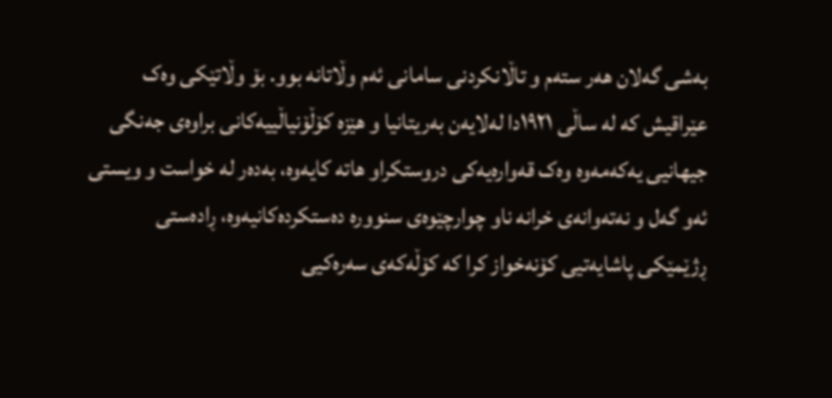بەشی گەلان هەر ستەم و تاڵانکردنی سامانی ئەم وڵاتانە بوو. بۆ وڵاتێکی وەک عێراقیش کە لە ساڵی ١٩٢١دا لەلایەن بەریتانیا و هێزە کۆڵۆنیاڵییەکانی براوەی جەنگی جیهانیی یەکەمەوە وەک قەوارەیەکی دروستکراو هاتە کایەوە، بەدەر لە خواست و ویستی ئەو گەل و نەتەوانەی خرانە ناو چوارچێوەی سنوورە دەستکردەکانیەوە، ڕادەستی ڕژێمێکی پاشایەتیی کۆنەخواز کرا کە کۆڵەکەی سەرەکیی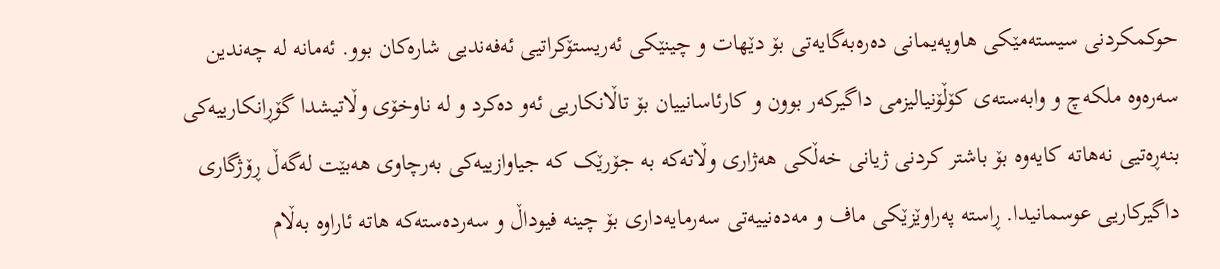حوکمکردنی سیستەمێکی هاوپەیمانی دەرەبەگایەتی بۆ دێهات و چینێکی ئەریستۆکراتیی ئەفەندیی شارەکان بوو. ئەمانە لە چەندین سەرەوە ملکەچ و وابەستەی کۆڵۆنیالیزمی داگیرکەر بوون و کارئاسانییان بۆ تاڵانکاریی ئەو دەکرد و لە ناوخۆی وڵاتیشدا گۆڕانکارییەکی بنەڕەتیی نەهاتە کایەوە بۆ باشتر کردنی ژیانی خەڵکی هەژاری وڵاتەکە بە جۆرێک کە جیاوازییەکی بەرچاوی هەبێت لەگەڵ ڕۆژگاری داگیرکاریی عوسمانیدا. ڕاستە پەراوێزێکی ماف و مەدەنییەتی سەرمایەداری بۆ چینە فیوداڵ و سەردەستەکە هاتە ئاراوە بەڵام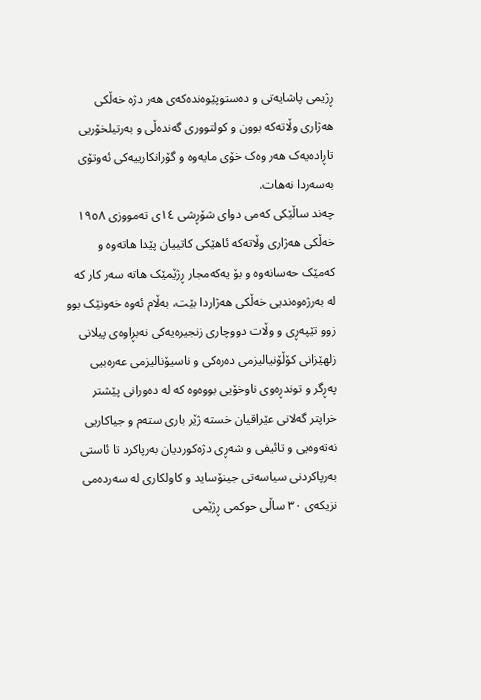ڕژیمی پاشایەتی و دەستوپێوەندەکەی هەر دژە خەڵکی هەژاری وڵاتەکە بوون و کولتووری گەندەڵی و بەرتیلخۆریی تاڕادەیەک هەر وەک خۆی مایەوە و گۆرانکارییەکی ئەوتۆی بەسەردا نەهات.
چەند ساڵێکی کەمی دوای شۆڕشی ١٤ی تەمووزی ١٩٥٨ خەڵکی هەژاری وڵاتەکە ئاهێکی کاتییان پێدا هاتەوە و کەمێک حەسانەوە و بۆ یەکەمجار ڕژێمێک هاتە سەر کار کە لە بەرژەوەندیی خەڵکی هەژاردا بێت، بەڵام ئەوە خەونێک بوو زوو تێپەڕی و وڵات دووچاری زنجیرەیەکی نەبڕاوەی پیلانی زلهێزانی کۆڵۆنیالیزمی دەرەکی و ناسیۆنالیزمی عەرەبیی پەڕگر و توندڕەوی ناوخۆیی بووەوە کە لە دەورانی پێشتر خراپتر گەلانی عێراقیان خستە ژێر باری ستەم و جیاکاریی نەتەوەیی و تائیفی و شەڕی دژەکوردیان بەرپاکرد تا ئاستی بەرپاکردنی سیاسەتی جینۆساید و کاولکاری لە سەردەمی نزیکەی ٣٠ ساڵی حوکمی ڕژێمی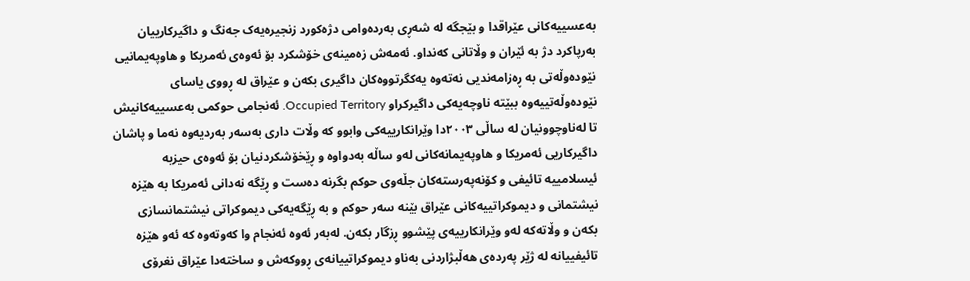بەعسییەکانی عێراقدا و بێجگە لە شەڕی بەردەوامی دژەکورد زنجیرەیەک جەنگ و داگیرکارییان بەرپاکرد دژ بە ئێران و وڵاتانی کەنداو. ئەمەش زەمینەی خۆشکرد بۆ ئەوەی ئەمریکا و هاوپەیمانیی نێودەوڵەتی بە ڕەزامەندیی نەتەوە یەکگرتووەکان داگیری بکەن و عێراق لە ڕووی یاسای نێودەوڵەتییەوە ببێتە ناوچەیەکی داگیرکراو Occupied Territory. ئەنجامی حوکمی بەعسییەکانیش تا لەناوچوونیان لە ساڵی ٢٠٠٣دا وێرانکارییەکی وابوو کە وڵات داری بەسەر بەردیەوە نەما و پاشان داگیرکاریی ئەمریکا و هاوپەیمانەکانی لەو ساڵە بەدواوە و ڕێخۆشکردنیان بۆ ئەوەی حیزبە ئیسلامییە تائیفی و کۆنەپەرستەکان جڵەوی حوکم بگرنە دەست و ڕێگە نەدانی ئەمریکا بە هێزە نیشتمانی و دیموکراتییەکانی عێراق بێنە سەر حوکم و بە ڕێگەیەکی دیموکراتی نیشتمانسازی بکەن و وڵاتەکە لەو وێرانکارییەی پێشوو ڕزگار بکەن. لەبەر ئەوە ئەنجام وا کەوتەوە کە ئەو هێزە تائیفییانە لە ژێر پەردەی هەڵبژاردنی بەناو دیموکراتییانەی ڕووکەش و ساختەدا عێراق نغرۆی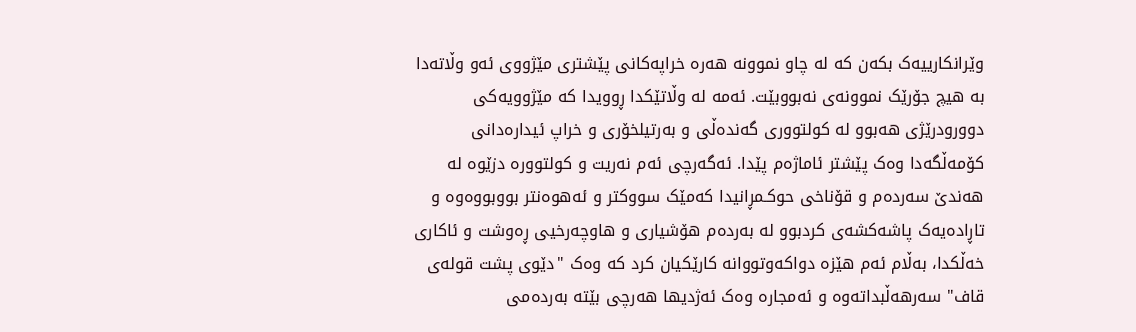وێرانکارییەک بکەن کە لە چاو نموونە هەرە خراپەکانی پێشتری مێژووی ئەو وڵاتەدا بە هیچ جۆرێک نموونەی نەبووبێت. ئەمە لە وڵاتێکدا ڕوویدا کە مێژوویەکی دوورودرێژی هەبوو لە کولتووری گەندەڵی و بەرتیلخۆری و خراپ ئیدارەدانی کۆمەڵگەدا وەک پێشتر ئاماژەم پێدا. ئەگەرچی ئەم نەریت و کولتوورە دزێوە لە هەندێ سەردەم و قۆناخی حوکـمڕانیدا کەمێک سووکتر و ئەهوەنتر بووبووەوە و تاڕادەیەک پاشەکشەی کردبوو لە بەردەم هۆشیاری و هاوچەرخیی ڕەوشت و ئاکاری خەڵکدا، بەڵام ئەم هێزە دواکەوتووانە کارێکیان کرد کە وەک "دێوی پشت قولەی قاف" سەرهەڵبداتەوە و ئەمجارە وەک ئەژدیها هەرچی بێتە بەردەمی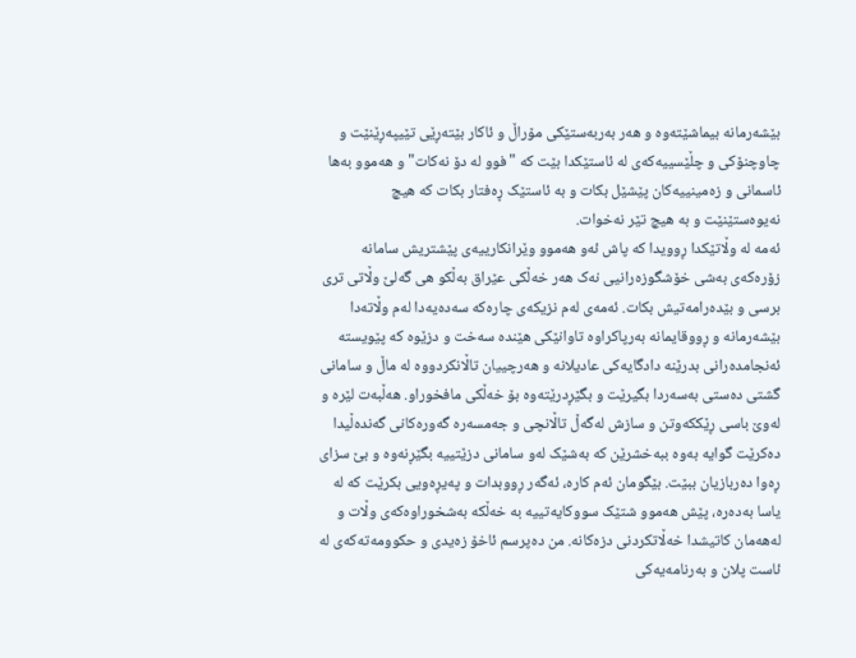بێشەرمانە بیماشێتەوە و هەر بەربەستێکی مۆراڵ و ئاکار بێتەڕێی تێیپەڕێنێت و چاوچنۆکی و چڵێسییەکەی لە ئاستێکدا بێت کە "فوو لە دۆ نەکات" و هەموو بەها ئاسمانی و زەمینییەکان پێشێل بکات و بە ئاستێک ڕەفتار بکات کە هیچ نەیوەستێنێت و بە هیچ تێر نەخوات.
ئەمە لە وڵاتێکدا ڕوویدا کە پاش ئەو هەموو وێرانکارییەی پێشتریش سامانە زۆرەکەی بەشی خۆشگوزەرانیی نەک هەر خەڵکی عێراق بەڵکو هی گەلێ وڵاتی تری برسی و بێدەرامەتیش بکات. ئەمەی لەم نزیکەی چارەکە سەدەیەدا لەم وڵاتەدا بێشەرمانە و ڕووقایمانە بەرپاکراوە تاوانێکی هێندە سەخت و دزێوە کە پێویستە ئەنجامدەرانی بدرێنە دادگایەکی عادیلانە و هەرچییان تاڵانکردووە لە ماڵ و سامانی گشتی دەستی بەسەردا بگیرێت و بگێڕدرێتەوە بۆ خەڵکی مافخوراو. هەڵبەت لێرە و لەوێ باسی ڕێککەوتن و سازش لەگەڵ تاڵانچی و جەمسەرە گەورەکانی گەندەڵیدا دەکرێت گوایە بەوە ببەخشرێن کە بەشێک لەو سامانی دزێتییە بگێڕنەوە و بێ سزای ڕەوا دەربازیان ببێت. بێگومان ئەم کارە، ئەگەر ڕووبدات و پەیڕەویی بکرێت کە لە یاسا بەدەرە، پێش هەموو شتێک سووکایەتییە بە خەڵکە بەشخوراوەکەی وڵات و لەهەمان کاتیشدا خەڵاتکردنی دزەکانە. من دەپرسم ئاخۆ زەیدی و حکوومەتەکەی لە ئاست پلان و بەرنامەیەکی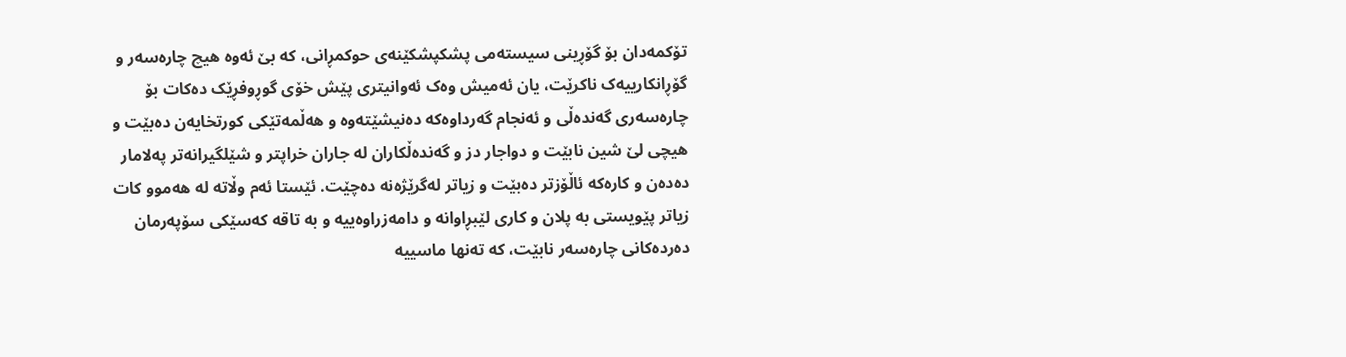تۆکمەدان بۆ گۆڕینی سیستەمی پشکپشکێنەی حوکمڕانی، کە بێ ئەوە هیچ چارەسەر و گۆڕانکارییەک ناکرێت، یان ئەمیش وەک ئەوانیتری پێش خۆی گوڕوفڕێک دەکات بۆ چارەسەری گەندەڵی و ئەنجام گەرداوەکە دەنیشێتەوە و هەڵمەتێکی کورتخایەن دەبێت و هیچی لێ شین نابێت و دواجار دز و گەندەڵکاران لە جاران خراپتر و شێلگیرانەتر پەلامار دەدەن و کارەکە ئاڵۆزتر دەبێت و زیاتر لەگرێژەنە دەچێت. ئێستا ئەم وڵاتە لە هەموو کات زیاتر پێویستی بە پلان و کاری لێبڕاوانە و دامەزراوەییە و بە تاقە کەسێکی سۆپەرمان دەردەکانی چارەسەر نابێت، کە تەنها ماسییە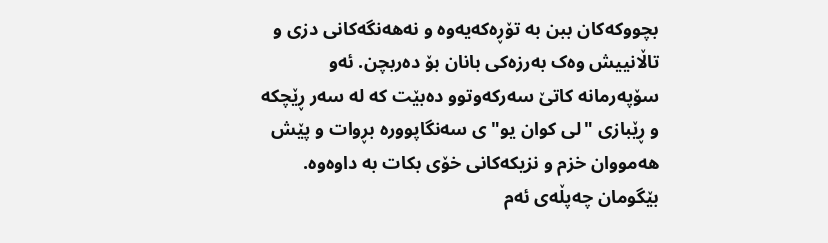بچووکەکان ببن بە تۆڕەکەیەوە و نەهەنگەکانی دزی و تاڵانییش وەک بەرزەکی بانان بۆ دەربچن. ئەو سۆپەرمانە کاتێ سەرکەوتوو دەبێت کە لە سەر ڕێچکە و ڕێبازی "لی کوان یو"ی سەنگاپوورە بڕوات و پێش هەمووان خزم و نزیکەکانی خۆی بکات بە داوەوە. بێگومان چەپڵەی ئەم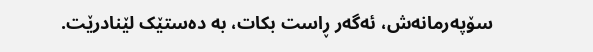سۆپەرمانەش، ئەگەر ڕاست بکات، بە دەستێک لێنادرێت.